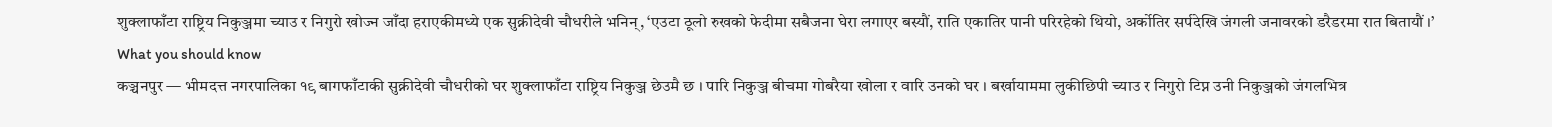शुक्लाफाँटा राष्ट्रिय निकुञ्जमा च्याउ र निगुरो खोज्न जाँदा हराएकीमध्ये एक सुक्नीदेवी चौधरीले भनिन्, ‘एउटा ठूलो रुखको फेदीमा सबैजना घेरा लगाएर बस्यौं, राति एकातिर पानी परिरहेको थियो, अर्कोतिर सर्पदेखि जंगली जनावरको डरैडरमा रात बितायौं ।’
What you should know
कञ्चनपुर — भीमदत्त नगरपालिका १९ बागफाँटाकी सुक्नीदेवी चौधरीको घर शुक्लाफाँटा राष्ट्रिय निकुञ्ज छेउमै छ । पारि निकुञ्ज बीचमा गोबरैया खोला र वारि उनको घर । बर्खायाममा लुकीछिपी च्याउ र निगुरो टिप्न उनी निकुञ्जको जंगलभित्र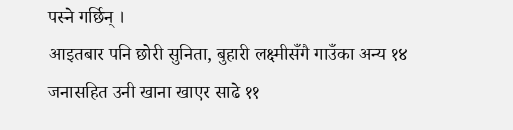पस्ने गर्छिन् ।
आइतबार पनि छोरी सुनिता, बुहारी लक्ष्मीसँगै गाउँका अन्य १४ जनासहित उनी खाना खाएर साढे ११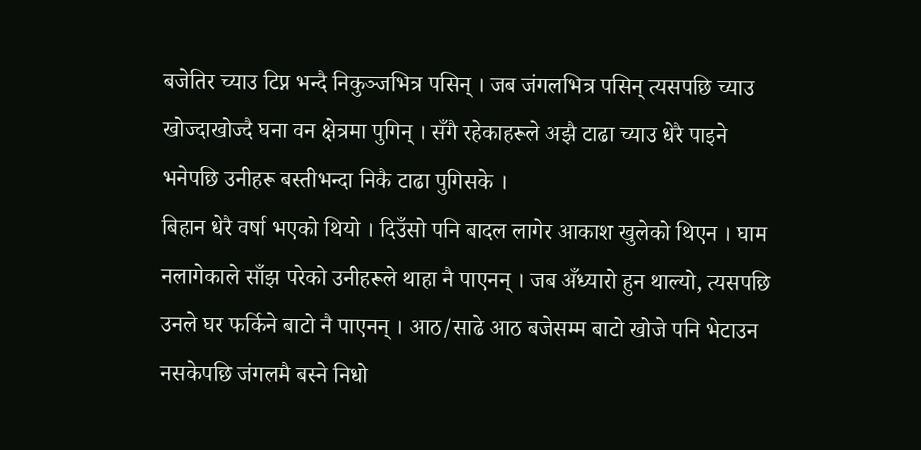बजेतिर च्याउ टिप्न भन्दै निकुञ्जभित्र पसिन् । जब जंगलभित्र पसिन् त्यसपछि च्याउ खोज्दाखोज्दै घना वन क्षेत्रमा पुगिन् । सँगै रहेकाहरूले अझै टाढा च्याउ धेरै पाइने भनेपछि उनीहरू बस्तीभन्दा निकै टाढा पुगिसके ।
बिहान धेरै वर्षा भएको थियो । दिउँसो पनि बादल लागेर आकाश खुलेको थिएन । घाम नलागेकाले साँझ परेको उनीहरूले थाहा नै पाएनन् । जब अँध्यारो हुन थाल्यो, त्यसपछि उनले घर फर्किने बाटो नै पाएनन् । आठ/साढे आठ बजेसम्म बाटो खोजे पनि भेटाउन नसकेपछि जंगलमै बस्ने निधो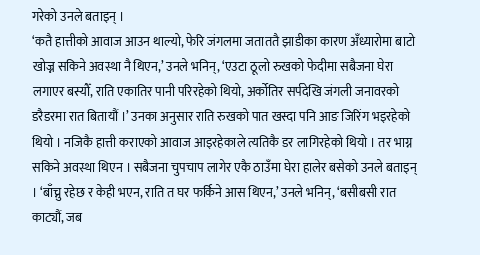गरेको उनले बताइन् ।
‘कतै हात्तीको आवाज आउन थाल्यो, फेरि जंगलमा जताततै झाडीका कारण अँध्यारोमा बाटो खोज्न सकिने अवस्था नै थिएन,’ उनले भनिन्, ‘एउटा ठूलो रुखको फेदीमा सबैजना घेरा लगाएर बस्यौँ, राति एकातिर पानी परिरहेको थियो, अर्कोतिर सर्पदेखि जंगली जनावरको डरैडरमा रात बितायौं ।’ उनका अनुसार राति रुखको पात खस्दा पनि आङ जिरिंग भइरहेको थियो । नजिकै हात्ती कराएको आवाज आइरहेकाले त्यतिकै डर लागिरहेको थियो । तर भाग्न सकिने अवस्था थिएन । सबैजना चुपचाप लागेर एकै ठाउँमा घेरा हालेर बसेको उनले बताइन् । ‘बाँच्नु रहेछ र केही भएन, राति त घर फर्किने आस थिएन,’ उनले भनिन्, ‘बसीबसी रात काट्यौं, जब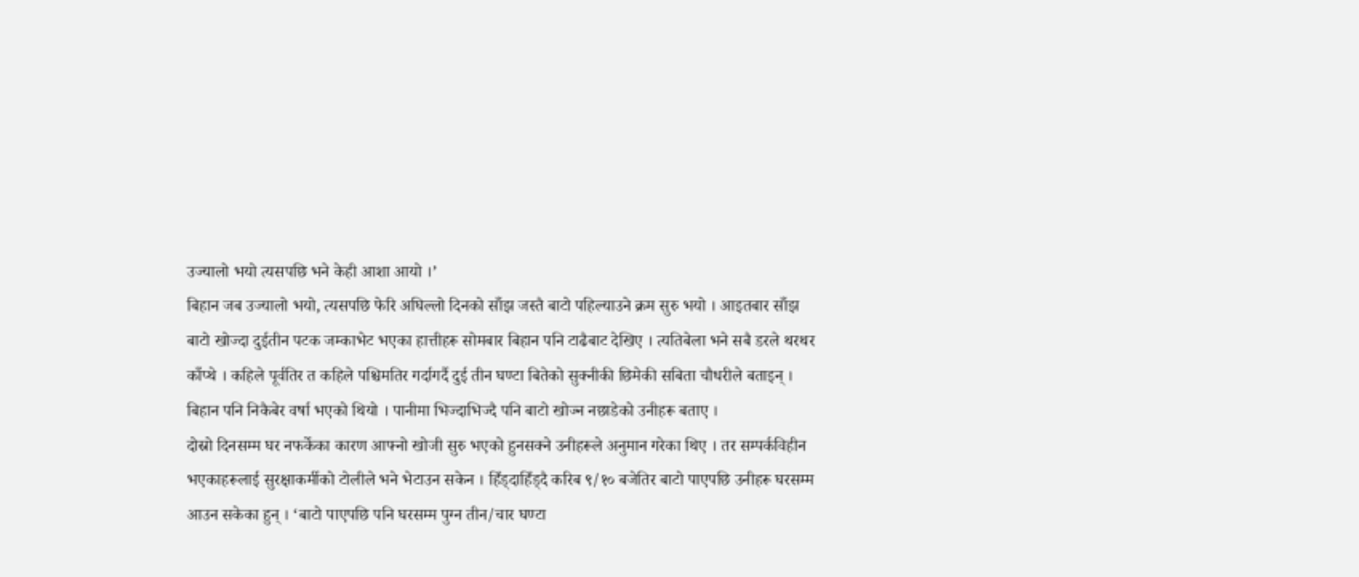उज्यालो भयो त्यसपछि भने केही आशा आयो ।’
बिहान जब उज्यालो भयो, त्यसपछि फेरि अघिल्लो दिनको साँझ जस्तै बाटो पहिल्याउने क्रम सुरु भयो । आइतबार साँझ बाटो खोज्दा दुईतीन पटक जम्काभेट भएका हात्तीहरू सोमबार बिहान पनि टाढैबाट देखिए । त्यतिबेला भने सबै डरले थरथर काँप्थे । कहिले पूर्वतिर त कहिले पश्चिमतिर गर्दागर्दै दुई तीन घण्टा बितेको सुक्नीकी छिमेकी सबिता चौधरीले बताइन् । बिहान पनि निकैबेर वर्षा भएको थियो । पानीमा भिज्दाभिज्दै पनि बाटो खोज्न नछाडेको उनीहरू बताए ।
दोस्रो दिनसम्म घर नफर्केका कारण आफ्नो खोजी सुरु भएको हुनसक्ने उनीहरूले अनुमान गरेका थिए । तर सम्पर्कविहीन भएकाहरूलाई सुरक्षाकर्मीको टोलीले भने भेटाउन सकेन । हिँड्दाहिँड्दै करिब ९/१० बजेतिर बाटो पाएपछि उनीहरू घरसम्म आउन सकेका हुन् । ‘बाटो पाएपछि पनि घरसम्म पुग्न तीन/चार घण्टा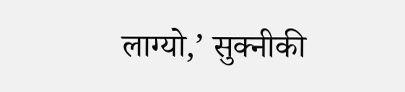लाग्यो,’ सुक्नीकी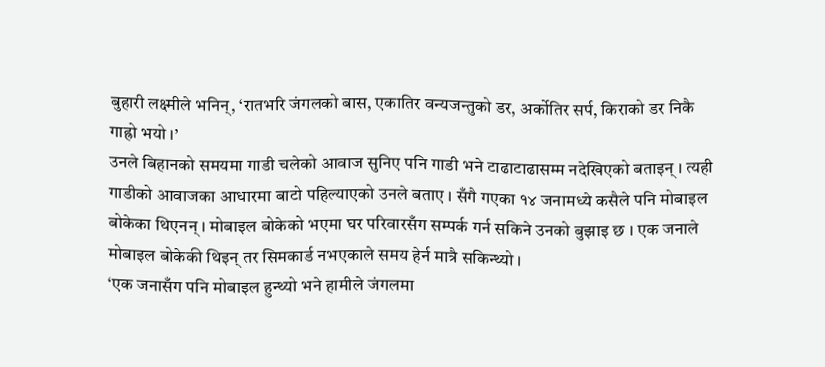बुहारी लक्ष्मीले भनिन्, ‘रातभरि जंगलको बास, एकातिर वन्यजन्तुको डर, अर्कोतिर सर्प, किराको डर निकै गाह्रो भयो ।’
उनले बिहानको समयमा गाडी चलेको आवाज सुनिए पनि गाडी भने टाढाटाढासम्म नदेखिएको बताइन् । त्यही गाडीको आवाजका आधारमा बाटो पहिल्याएको उनले बताए । सँगै गएका १४ जनामध्ये कसैले पनि मोबाइल बोकेका थिएनन् । मोबाइल बोकेको भएमा घर परिवारसँग सम्पर्क गर्न सकिने उनको बुझाइ छ । एक जनाले मोबाइल बोकेकी थिइन् तर सिमकार्ड नभएकाले समय हेर्न मात्रै सकिन्थ्यो ।
‘एक जनासँग पनि मोबाइल हुन्थ्यो भने हामीले जंगलमा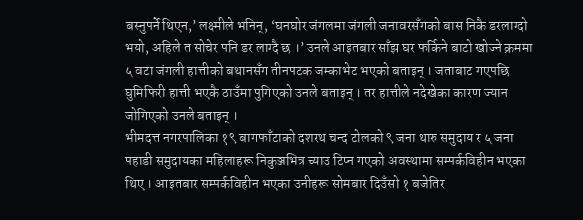बस्नुपर्ने थिएन,’ लक्ष्मीले भनिन्, ‘घनघोर जंगलमा जंगली जनावरसँगको बास निकै डरलाग्दो भयो, अहिले त सोचेर पनि डर लाग्दै छ ।’ उनले आइतबार साँझ घर फर्किने बाटो खोज्ने क्रममा ५ वटा जंगली हात्तीको बथानसँग तीनपटक जम्काभेट भएको बताइन् । जताबाट गएपछि घुमिफिरी हात्ती भएकै ठाउँमा पुगिएको उनले बताइन् । तर हात्तीले नदेखेका कारण ज्यान जोगिएको उनले बताइन् ।
भीमदत्त नगरपालिका १९ बागफाँटाको दशरथ चन्द टोलको ९ जना थारु समुदाय र ५ जना पहाडी समुदायका महिलाहरू निकुञ्जभित्र च्याउ टिप्न गएको अवस्थामा सम्पर्कविहीन भएका थिए । आइतबार सम्पर्कविहीन भएका उनीहरू सोमबार दिउँसो १ बजेतिर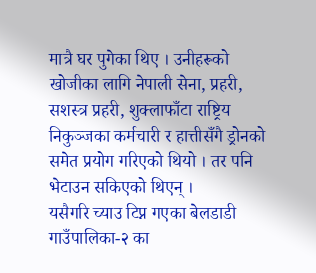मात्रै घर पुगेका थिए । उनीहरूको खोजीका लागि नेपाली सेना, प्रहरी, सशस्त्र प्रहरी, शुक्लाफाँटा राष्ट्रिय निकुञ्जका कर्मचारी र हात्तीसँगै ड्रोनको समेत प्रयोग गरिएको थियो । तर पनि भेटाउन सकिएको थिएन् ।
यसैगरि च्याउ टिप्न गएका बेलडाडी गाउँपालिका-२ का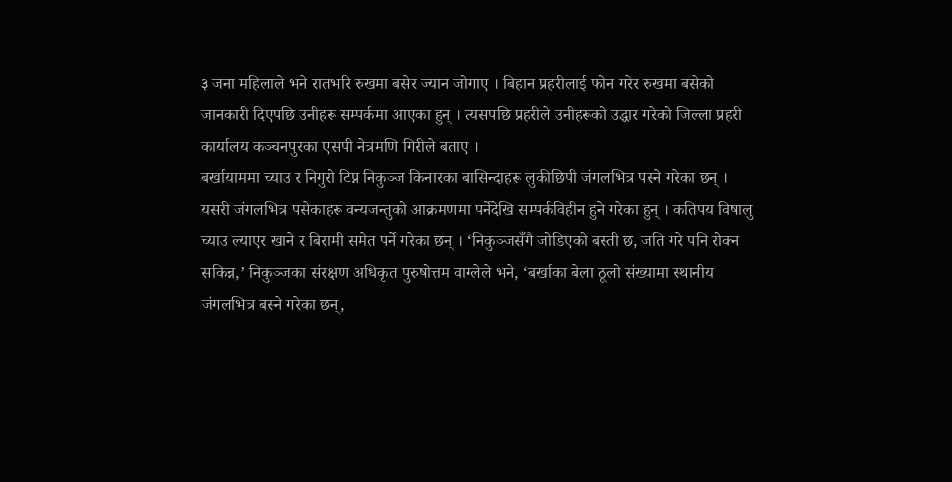३ जना महिलाले भने रातभरि रुखमा बसेर ज्यान जोगाए । बिहान प्रहरीलाई फोन गरेर रुखमा बसेको जानकारी दिएपछि उनीहरू सम्पर्कमा आएका हुन् । त्यसपछि प्रहरीले उनीहरूको उद्धार गरेको जिल्ला प्रहरी कार्यालय कञ्चनपुरका एसपी नेत्रमणि गिरीले बताए ।
बर्खायाममा च्याउ र निगुरो टिप्न निकुञ्ज किनारका बासिन्दाहरू लुकीछिपी जंगलभित्र पस्ने गरेका छन् । यसरी जंगलभित्र पसेकाहरू वन्यजन्तुको आक्रमणमा पर्नेदेखि सम्पर्कविहीन हुने गरेका हुन् । कतिपय विषालु च्याउ ल्याएर खाने र बिरामी समेत पर्ने गरेका छन् । ‘निकुञ्जसँगै जोडिएको बस्ती छ, जति गरे पनि रोक्न सकिन्न,’ निकुञ्जका संरक्षण अधिकृत पुरुषोत्तम वाग्लेले भने, ‘बर्खाका बेला ठूलो संख्यामा स्थानीय जंगलभित्र बस्ने गरेका छन्,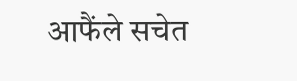आफैंले सचेत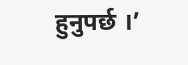हुनुपर्छ ।’